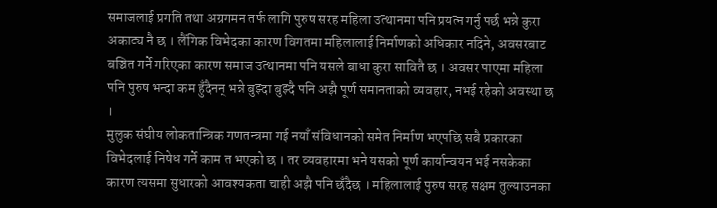समाजलाई प्रगति तथा अग्रगमन तर्फ लागि पुरुष सरह महिला उत्थानमा पनि प्रयत्न गर्नु पर्छ भन्ने कुरा अकाट्य नै छ । लैंगिक विभेदका कारण विगतमा महिलालाई निर्माणको अधिकार नदिने, अवसरबाट बञ्चित गर्ने गरिएका कारण समाज उत्थानमा पनि यसले बाधा कुरा सावितै छ । अवसर पाएमा महिला पनि पुरुष भन्दा कम हुँदैनन् भन्ने बुझ्दा बुझ्दै पनि अझै पूर्ण समानताको व्यवहार, नभई रहेको अवस्था छ ।
मुलुक संघीय लोकतान्त्रिक गणतन्त्रमा गई नयाँ संविधानको समेत निर्माण भएपछि सबै प्रकारका विभेदलाई निषेध गर्ने काम त भएको छ । तर व्यवहारमा भने यसको पूर्ण कार्यान्वयन भई नसकेका कारण त्यसमा सुधारको आवश्यकता चाही अझै पनि छँदैछ । महिलालाई पुरुष सरह सक्षम तुल्याउनका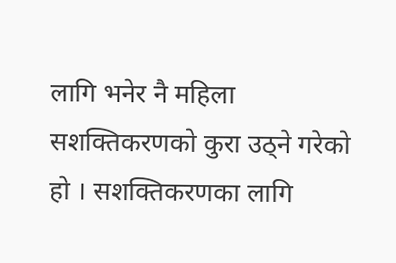लागि भनेर नै महिला सशक्तिकरणको कुरा उठ्ने गरेको हो । सशक्तिकरणका लागि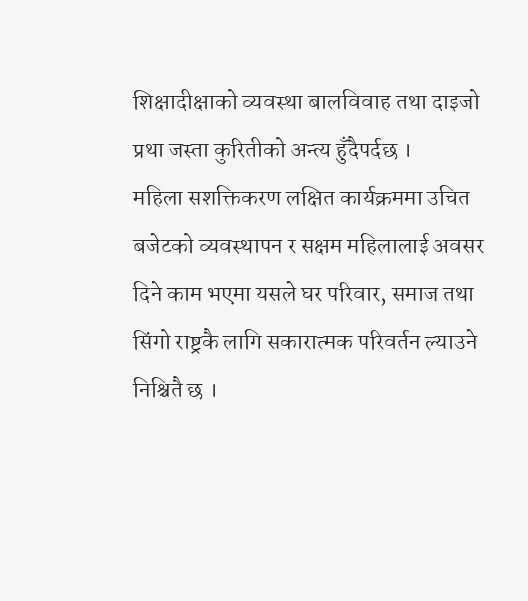शिक्षादीक्षाको व्यवस्था बालविवाह तथा दाइजो प्रथा जस्ता कुरितीको अन्त्य हुँदैपर्दछ ।
महिला सशक्तिकरण लक्षित कार्यक्रममा उचित बजेटको व्यवस्थापन र सक्षम महिलालाई अवसर दिने काम भएमा यसले घर परिवार, समाज तथा सिंगो राष्ट्रकै लागि सकारात्मक परिवर्तन ल्याउने निश्चितै छ ।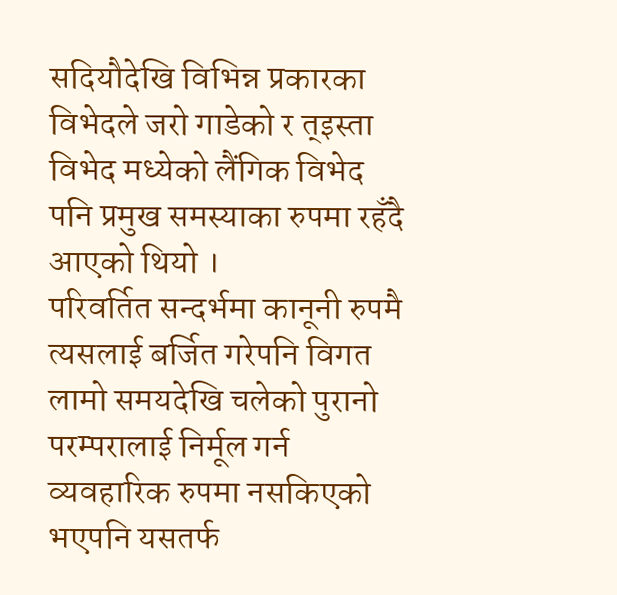सदियौदेखि विभिन्न प्रकारका विभेदले जरो गाडेको र त्इस्ता विभेद मध्येको लैंगिक विभेद पनि प्रमुख समस्याका रुपमा रहँदै आएको थियो ।
परिवर्तित सन्दर्भमा कानूनी रुपमै त्यसलाई बर्जित गरेपनि विगत लामो समयदेखि चलेको पुरानो परम्परालाई निर्मूल गर्न व्यवहारिक रुपमा नसकिएको भएपनि यसतर्फ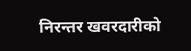निरन्तर खवरदारीको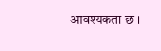आवश्यकता छ ।